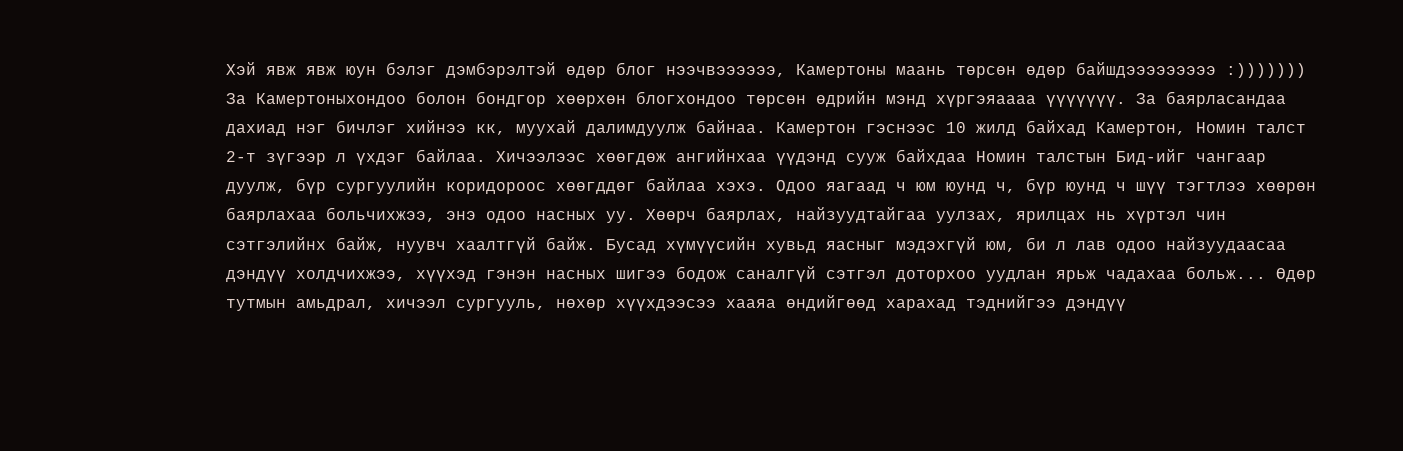Хэй явж явж юун бэлэг дэмбэрэлтэй өдөр блог нээчвээээээ, Камертоны маань төрсөн өдөр байшдэээээээээ :))))))) За Камертоныхондоо болон бондгор хөөрхөн блогхондоо төрсөн өдрийн мэнд хүргэяаааа үүүүүүү. За баярласандаа дахиад нэг бичлэг хийнээ кк, муухай далимдуулж байнаа. Камертон гэснээс 10 жилд байхад Камертон, Номин талст 2-т зүгээр л үхдэг байлаа. Хичээлээс хөөгдөж ангийнхаа үүдэнд сууж байхдаа Номин талстын Бид-ийг чангаар дуулж, бүр сургуулийн коридороос хөөгддөг байлаа хэхэ. Одоо яагаад ч юм юунд ч, бүр юунд ч шүү тэгтлээ хөөрөн баярлахаа больчихжээ, энэ одоо насных уу. Хөөрч баярлах, найзуудтайгаа уулзах, ярилцах нь хүртэл чин сэтгэлийнх байж, нуувч хаалтгүй байж. Бусад хүмүүсийн хувьд яасныг мэдэхгүй юм, би л лав одоо найзуудаасаа дэндүү холдчихжээ, хүүхэд гэнэн насных шигээ бодож саналгүй сэтгэл доторхоо уудлан ярьж чадахаа больж... Өдөр тутмын амьдрал, хичээл сургууль, нөхөр хүүхдээсээ хааяа өндийгөөд харахад тэднийгээ дэндүү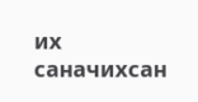их саначихсан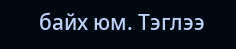байх юм. Тэглээ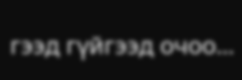гээд гүйгээд очоо...